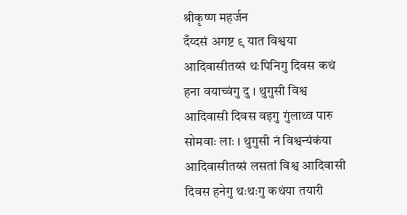श्रीकृष्ण महर्जन
दँय्दसं अगष्ट ९ यात विश्वया आदिवासीतय्सं थःपिनिगु दिवस कथं हना वयाच्वंगु दु । थुगुसी विश्व आदिवासी दिवस वइगु गुंलाथ्व पारु सोमवाः लाः । थुगुसी नं विश्वन्यंकंया आदिवासीतय्सं लसतां विश्व आदिवासी दिवस हनेगु थःथःगु कथंया तयारी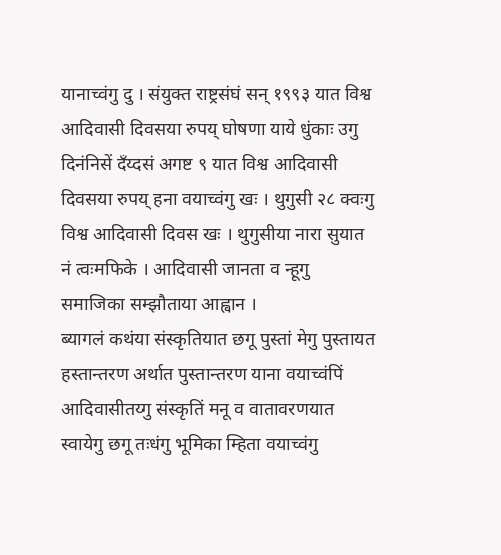यानाच्वंगु दु । संयुक्त राष्ट्रसंघं सन् १९९३ यात विश्व आदिवासी दिवसया रुपय् घोषणा याये धुंकाः उगु दिनंनिसें दँय्दसं अगष्ट ९ यात विश्व आदिवासी दिवसया रुपय् हना वयाच्वंगु खः । थुगुसी २८ क्वःगु विश्व आदिवासी दिवस खः । थुगुसीया नारा सुयात नं त्वःमफिके । आदिवासी जानता व न्हूगु समाजिका सम्झौताया आह्वान ।
ब्यागलं कथंया संस्कृतियात छगू पुस्तां मेगु पुस्तायत हस्तान्तरण अर्थात पुस्तान्तरण याना वयाच्वंपिं आदिवासीतय्गु संस्कृतिं मनू व वातावरणयात स्वायेगु छगू तःधंगु भूमिका म्हिता वयाच्वंगु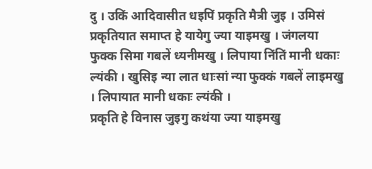दु । उकिं आदिवासीत धइपिं प्रकृति मैत्री जुइ । उमिसं प्रकृतियात समाप्त हे यायेगु ज्या याइमखु । जंगलया फुक्क सिमा गबलें ध्यनीमखु । लिपाया निंतिं मानी धकाः ल्यंकी । खुसिइ न्या लात धाःसां न्या फुक्कं गबलें लाइमखु । लिपायात मानी धकाः ल्यंकी ।
प्रकृति हे विनास जुइगु कथंया ज्या याइमखु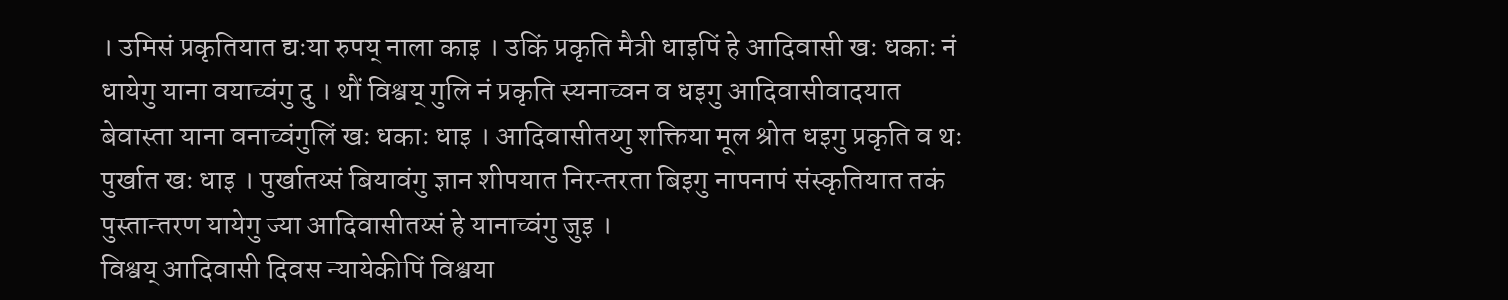। उमिसं प्रकृतियात द्यःया रुपय् नाला काइ । उकिं प्रकृति मैत्री धाइपिं हे आदिवासी खः धकाः नं धायेगु याना वयाच्वंगु दु । थौं विश्वय् गुलि नं प्रकृति स्यनाच्वन व धइगु आदिवासीवादयात बेवास्ता याना वनाच्वंगुलिं खः धकाः धाइ । आदिवासीतय्गु शक्तिया मूल श्रोत धइगु प्रकृति व थः पुर्खात खः धाइ । पुर्खातय्सं बियावंगु ज्ञान शीपयात निरन्तरता बिइगु नापनापं संस्कृतियात तकं पुस्तान्तरण यायेगु ज्या आदिवासीतय्सं हे यानाच्वंगु जुइ ।
विश्वय् आदिवासी दिवस न्यायेकीपिं विश्वया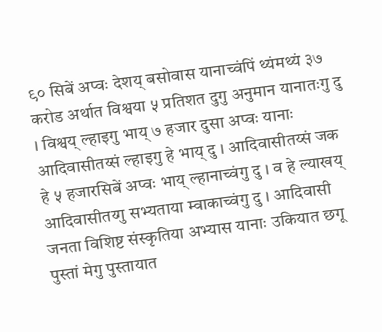९० सिबें अप्वः देशय् बसोवास यानाच्वंपिं थ्यंमथ्यं ३७ करोड अर्थात विश्वया ५ प्रतिशत दुगु अनुमान यानातःगु दु । विश्वय् ल्हाइगु भाय् ७ हजार दुसा अप्वः यानाः आदिवासीतय्सं ल्हाइगु हे भाय् दु । आदिवासीतय्सं जक हे ५ हजारसिबें अप्वः भाय् ल्हानाच्वंगु दु । व हे ल्याखय् आदिवासीतय्गु सभ्यताया म्वाकाच्वंगु दु । आदिवासी जनता विशिष्ट संस्कृतिया अभ्यास यानाः उकियात छगू पुस्तां मेगु पुस्तायात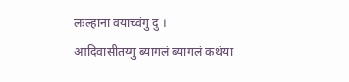लःल्हाना वयाच्वंगु दु ।
आदिवासीतय्गु ब्यागलं ब्यागलं कथंया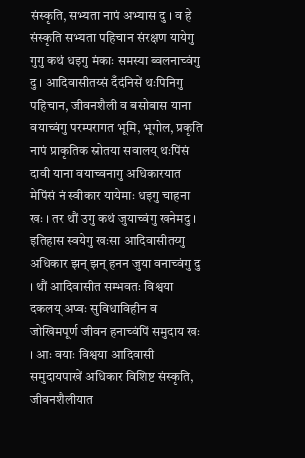संस्कृति, सभ्यता नापं अभ्यास दु । व हे संस्कृति सभ्यता पहिचान संरक्षण यायेगु गुगु कथं धइगु मंकाः समस्या ब्वलनाच्वंगु दु । आदिवासीतय्सं दँदंनिसें थःपिनिगु पहिचान, जीवनशैली व बसोबास याना वयाच्वंगु परम्परागत भूमि, भूगोल, प्रकृति नापं प्राकृतिक स्रोतया सवालय् थःपिंसं दावी याना वयाच्वनागु अधिकारयात मेपिंसं नं स्वीकार यायेमाः धइगु चाहना खः । तर थौं उगु कथं जुयाच्वंगु खनेमदु ।
इतिहास स्वयेगु खःसा आदिवासीतय्गु अधिकार झन् झन् हनन जुया वनाच्वंगु दु । थौं आदिवासीत सम्भवतः विश्वया दकलय् अप्वः सुविधाविहीन व जोखिमपूर्ण जीवन हनाच्वंपिं समुदाय खः । आः वयाः विश्वया आदिवासी समुदायपाखें अधिकार विशिष्ट संस्कृति, जीवनशैलीयात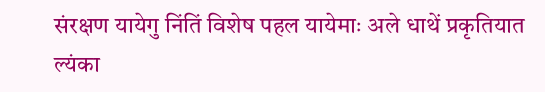संरक्षण यायेगु निंतिं विशेष पहल यायेमाः अले धाथें प्रकृतियात ल्यंका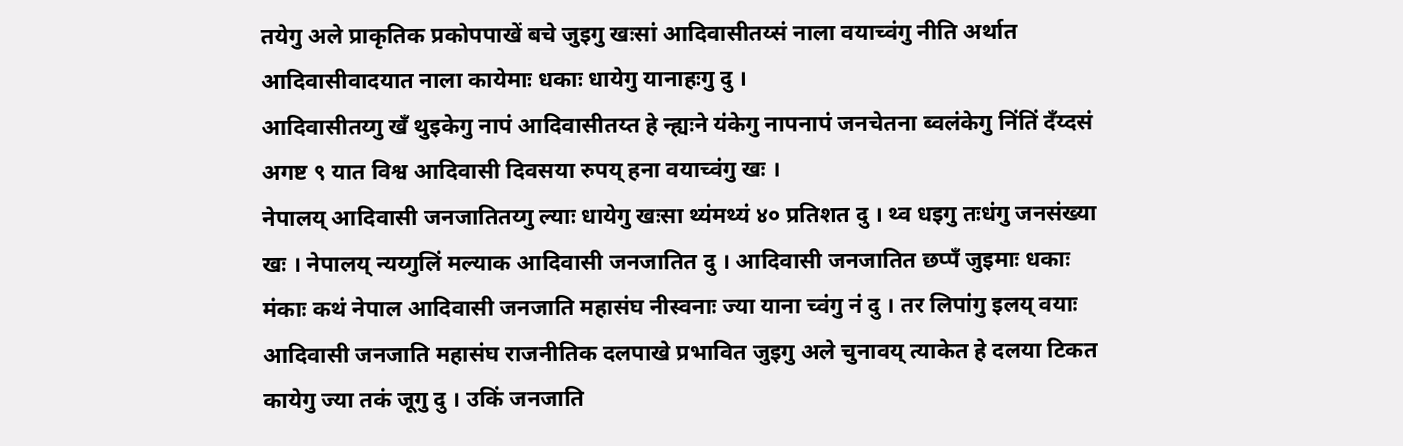तयेगु अले प्राकृतिक प्रकोपपाखें बचे जुइगु खःसां आदिवासीतय्सं नाला वयाच्वंगु नीति अर्थात आदिवासीवादयात नाला कायेमाः धकाः धायेगु यानाहःगु दु ।
आदिवासीतय्गु खँ थुइकेगु नापं आदिवासीतय्त हे न्ह्यःने यंकेगु नापनापं जनचेतना ब्वलंकेगु निंतिं दँय्दसं अगष्ट ९ यात विश्व आदिवासी दिवसया रुपय् हना वयाच्वंगु खः ।
नेपालय् आदिवासी जनजातितय्गु ल्याः धायेगु खःसा थ्यंमथ्यं ४० प्रतिशत दु । थ्व धइगु तःधंगु जनसंख्या खः । नेपालय् न्यय्गुलिं मल्याक आदिवासी जनजातित दु । आदिवासी जनजातित छप्पँ जुइमाः धकाः मंकाः कथं नेपाल आदिवासी जनजाति महासंघ नीस्वनाः ज्या याना च्वंगु नं दु । तर लिपांगु इलय् वयाः आदिवासी जनजाति महासंघ राजनीतिक दलपाखे प्रभावित जुइगु अले चुनावय् त्याकेत हे दलया टिकत कायेगु ज्या तकं जूगु दु । उकिं जनजाति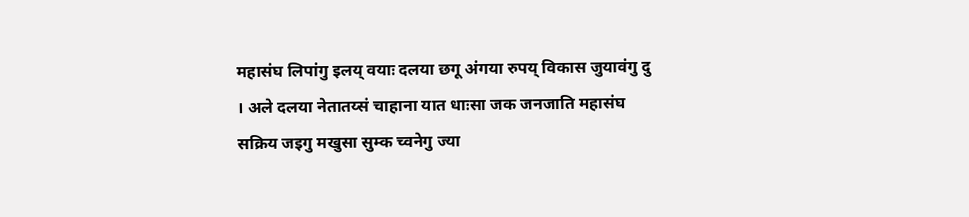महासंघ लिपांगु इलय् वयाः दलया छगू अंगया रुपय् विकास जुयावंगु दु । अले दलया नेतातय्सं चाहाना यात धाःसा जक जनजाति महासंघ सक्रिय जइगु मखुसा सुम्क च्वनेगु ज्या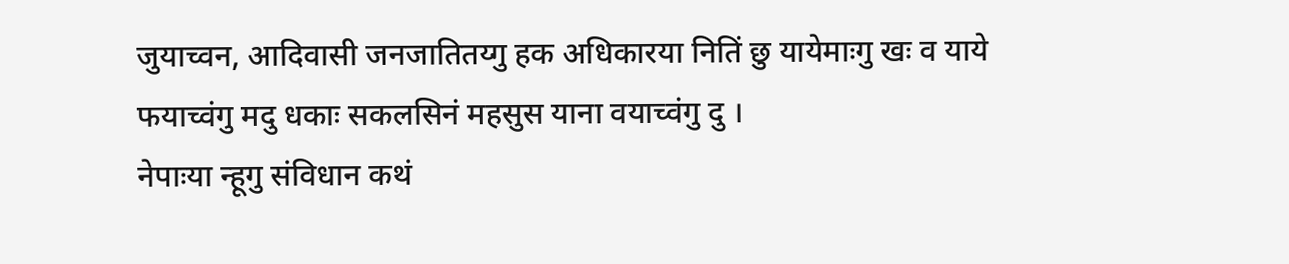जुयाच्वन, आदिवासी जनजातितय्गु हक अधिकारया नितिं छु यायेमाःगु खः व याये फयाच्वंगु मदु धकाः सकलसिनं महसुस याना वयाच्वंगु दु ।
नेपाःया न्हूगु संविधान कथं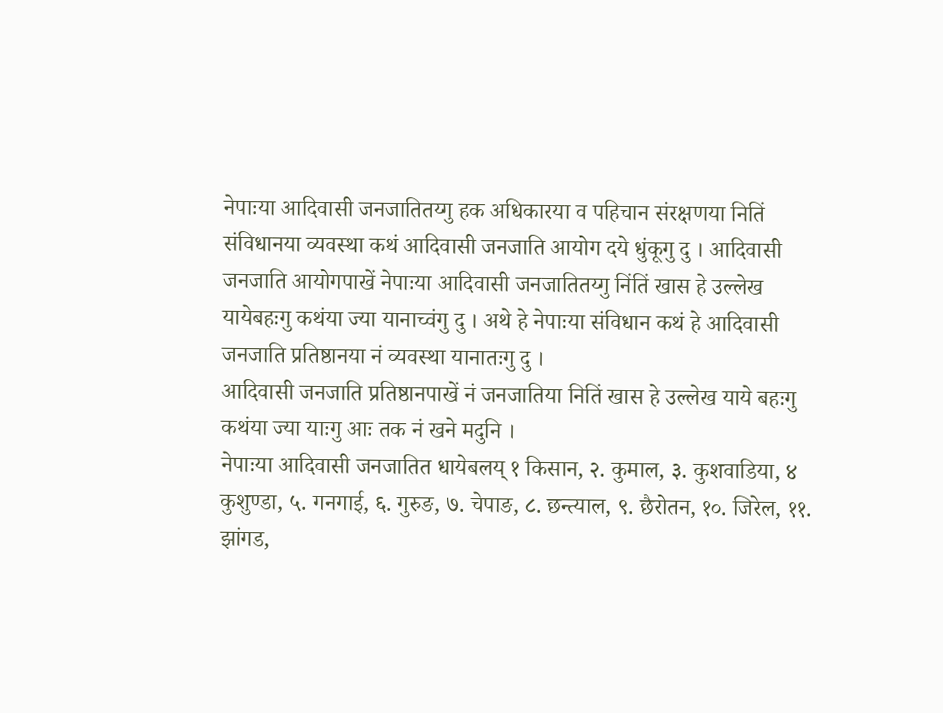नेपाःया आदिवासी जनजातितय्गु हक अधिकारया व पहिचान संरक्षणया नितिं संविधानया व्यवस्था कथं आदिवासी जनजाति आयोग दये धुंकूगु दु । आदिवासी जनजाति आयोगपाखें नेपाःया आदिवासी जनजातितय्गु निंतिं खास हे उल्लेख यायेबहःगु कथंया ज्या यानाच्वंगु दु । अथे हे नेपाःया संविधान कथं हे आदिवासी जनजाति प्रतिष्ठानया नं व्यवस्था यानातःगु दु ।
आदिवासी जनजाति प्रतिष्ठानपाखें नं जनजातिया नितिं खास हे उल्लेख याये बहःगु कथंया ज्या याःगु आः तक नं खने मदुनि ।
नेपाःया आदिवासी जनजातित धायेबलय् १ किसान, २. कुमाल, ३. कुशवाडिया, ४ कुशुण्डा, ५. गनगाई, ६. गुरुङ, ७. चेपाङ, ८. छन्त्याल, ९. छैरोतन, १०. जिरेल, ११. झांगड,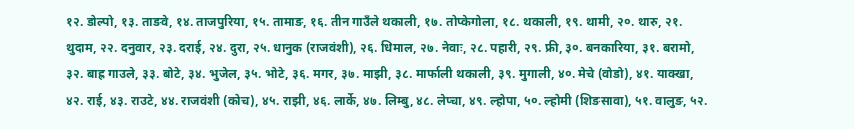१२. डोल्पो, १३. ताङवे, १४. ताजपुरिया, १५. तामाङ, १६. तीन गाउँले थकाली, १७. तोप्केगोला, १८. थकाली, १९. थामी, २०. थारु, २१. थुदाम, २२. दनुवार, २३. दराई, २४. दुरा, २५. धानुक (राजवंशी), २६. धिमाल, २७. नेवाः, २८. पहारी, २९. फ्री, ३०. बनकारिया, ३१. बरामो, ३२. बाह्र गाउले, ३३. बोटे, ३४. भुजेल, ३५. भोटे, ३६. मगर, ३७. माझी, ३८. मार्फाली थकाली, ३९. मुगाली, ४०. मेचे (वोडो), ४१. याक्खा, ४२. राई, ४३. राउटे, ४४. राजवंशी (कोच), ४५. राझी, ४६. लार्के, ४७. लिम्बु, ४८. लेप्चा, ४९. ल्होपा, ५०. ल्होमी (शिङसावा), ५१. वालुङ, ५२.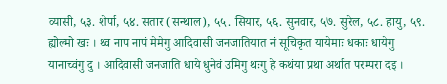व्यासी, ५३. शेर्पा, ५४. सतार (सन्थाल), ५५. सियार, ५६. सुनवार, ५७. सुरेल, ५८. हायु, ५९. ह्योल्मो खः । थ्व नाप नापं मेमेगु आदिवासी जनजातियात नं सूचिकृत यायेमाः धकाः धायेगु यानाच्वंगु दु । आदिवासी जनजाति धाये धुनेवं उमिगु थःगु हे कथंया प्रथा अर्थात परम्परा दइ ।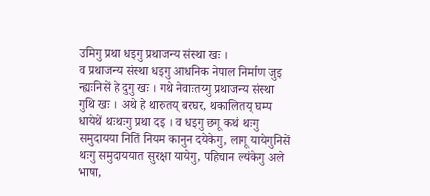उमिगु प्रथा धइगु प्रथाजन्य संस्था खः ।
व प्रथाजन्य संस्था धइगु आधनिक नेपाल निर्माण जुइ न्ह्यःनिसें हे दुगु खः । गथे नेवाःतय्गु प्रथाजन्य संस्था गुथि खः । अथे हे थारुतय् बरघर, थकालितय् घम्प धायेथें थःथःगु प्रथा दइ । व धइगु छगू कथं थःगु समुदायया नितिं नियम कानुन दयेकेगु, लागू यायेगुनिसें थःगु समुदाययात सुरक्षा यायेगु, पहिचान ल्यंकेगु अले भाषा,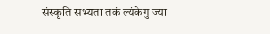संस्कृति सभ्यता तकं ल्यंकेगु ज्या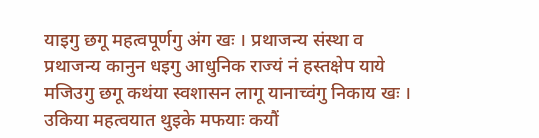याइगु छगू महत्वपूर्णगु अंग खः । प्रथाजन्य संस्था व प्रथाजन्य कानुन धइगु आधुनिक राज्यं नं हस्तक्षेप याये मजिउगु छगू कथंया स्वशासन लागू यानाच्वंगु निकाय खः । उकिया महत्वयात थुइके मफयाः कयौं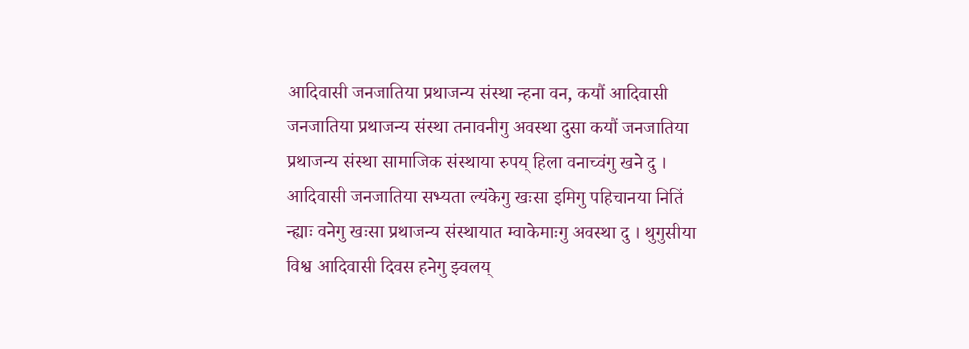आदिवासी जनजातिया प्रथाजन्य संस्था न्हना वन, कयौं आदिवासी जनजातिया प्रथाजन्य संस्था तनावनीगु अवस्था दुसा कयौं जनजातिया प्रथाजन्य संस्था सामाजिक संस्थाया रुपय् हिला वनाच्वंगु खने दु ।
आदिवासी जनजातिया सभ्यता ल्यंकेगु खःसा इमिगु पहिचानया नितिं न्ह्याः वनेगु खःसा प्रथाजन्य संस्थायात म्वाकेमाःगु अवस्था दु । थुगुसीया विश्व आदिवासी दिवस हनेगु झ्वलय्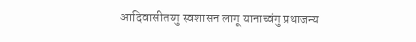आदिवासीतय्गु स्वशासन लागू यानाच्वंगु प्रथाजन्य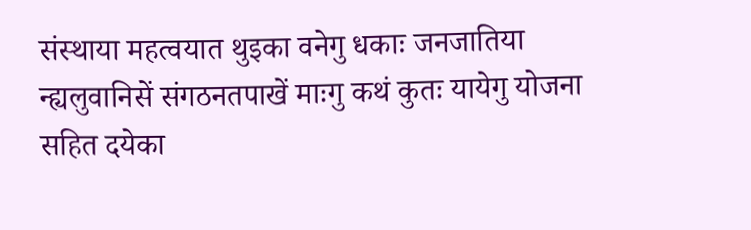संस्थाया महत्वयात थुइका वनेगु धकाः जनजातिया न्ह्यलुवानिसें संगठनतपाखें माःगु कथं कुतः यायेगु योजना सहित दयेका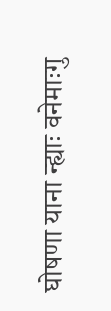घोषणा याना न्ह्याः वनेमाःगु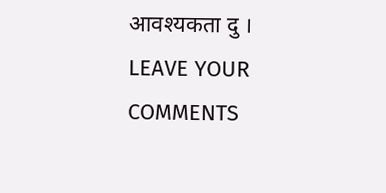आवश्यकता दु ।
LEAVE YOUR COMMENTS